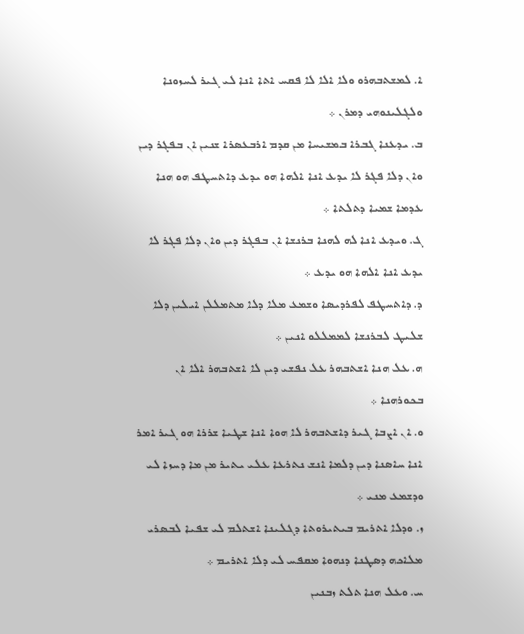ܐ. ܠܡܫܬܒܗܪܘ ܘܠܐ ܐܠܐ ܠܐ ܦܩܚ ܐܬܐ ܐܢܐ ܠܝ ܓܝܪ ܠܚܙܘܢܐ ܘܠܓܠܝܢܘܗܝ ܕܡܪܢ ܀
ܒ. ܝܕܥܢܐ ܓܒܪܐ ܒܡܫܝܚܐ ܡܢ ܩܕܡ ܐܪܒܥܤܪܐ ܫܢܝܢ ܐܢ ܒܦܓܪ ܕܝܢ ܘܐܢ ܕܠܐ ܦܓܪ ܠܐ ܝܕܥ ܐܢܐ ܐܠܗܐ ܗܘ ܝܕܥ ܕܐܬܚܛܦ ܗܘ ܗܢܐ ܥܕܡܐ ܫܡܝܐ ܕܬܠܬܐ ܀
ܓ. ܘܝܕܥ ܐܢܐ ܠܗ ܠܗܢܐ ܒܪܢܫܐ ܐܢ ܒܦܓܪ ܕܝܢ ܘܐܢ ܕܠܐ ܦܓܪ ܠܐ ܝܕܥ ܐܢܐ ܐܠܗܐ ܗܘ ܝܕܥ ܀
ܕ. ܕܐܬܚܛܦ ܠܦܪܕܝܤܐ ܘܫܡܥ ܡܠܐ ܕܠܐ ܡܬܡܠܠܢ ܐܝܠܝܢ ܕܠܐ ܫܠܝܛ ܠܒܪܢܫܐ ܠܡܡܠܠܘ ܐܢܝܢ ܀
ܗ. ܥܠ ܗܢܐ ܐܫܬܒܗܪ ܥܠ ܢܦܫܝ ܕܝܢ ܠܐ ܐܫܬܒܗܪ ܐܠܐ ܐܢ ܒܟܘܪܗܢܐ ܀
ܘ. ܐܢ ܐܨܒܐ ܓܝܪ ܕܐܫܬܒܗܪ ܠܐ ܗܘܐ ܐܢܐ ܫܛܝܐ ܫܪܪܐ ܗܘ ܓܝܪ ܐܡܪ ܐܢܐ ܚܐܤܢܐ ܕܝܢ ܕܠܡܐ ܐܢܫ ܢܬܪܥܐ ܥܠܝ ܝܬܝܪ ܡܢ ܡܐ ܕܚܙܐ ܠܝ ܘܕܫܡܥ ܡܢܝ ܀
ܙ. ܘܕܠܐ ܐܬܪܝܡ ܒܝܬܝܪܘܬܐ ܕܓܠܝܢܐ ܐܫܬܠܡ ܠܝ ܫܦܝܐ ܠܒܤܪܝ ܡܠܐܟܗ ܕܤܛܢܐ ܕܢܗܘܐ ܡܩܦܚ ܠܝ ܕܠܐ ܐܬܪܝܡ ܀
ܚ. ܘܥܠ ܗܢܐ ܬܠܬ ܙܒܢܝܢ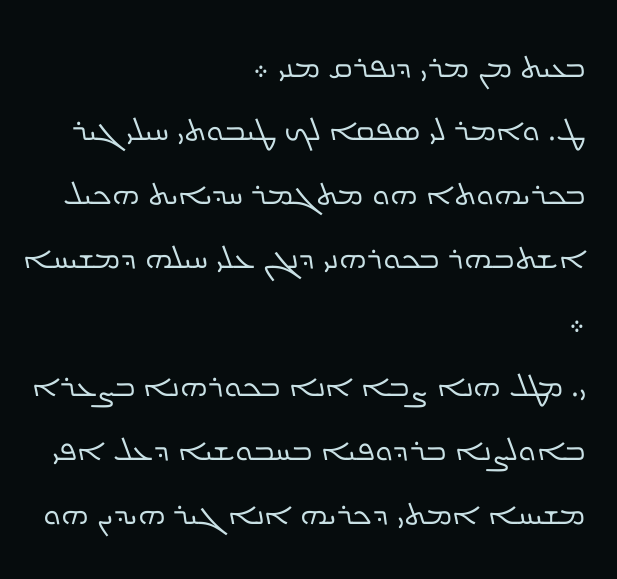ܒܥܝܬ ܡܢ ܡܪܝ ܕܢܦܪܩ ܡܢܝ ܀
ܛ. ܘܐܡܪ ܠܝ ܤܦܩܐ ܠܟ ܛܝܒܘܬܝ ܚܝܠܝ ܓܝܪ ܒܟܪܝܗܘܬܐ ܗܘ ܡܬܓܡܪ ܚܕܝܐܝܬ ܗܟܝܠ ܐܫܬܒܗܪ ܒܟܘܪܗܢܝ ܕܢܓܢ ܥܠܝ ܚܝܠܗ ܕܡܫܝܚܐ ܀
ܝ. ܡܛܠ ܗܢܐ ܨܒܐ ܐܢܐ ܒܟܘܪܗܢܐ ܒܨܥܪܐ ܒܐܘܠܨܢܐ ܒܪܕܘܦܝܐ ܒܚܒܘܫܝܐ ܕܥܠ ܐܦܝ ܡܫܝܚܐ ܐܡܬܝ ܕܟܪܝܗ ܐܢܐ ܓܝܪ ܗܝܕܝܢ ܗܘ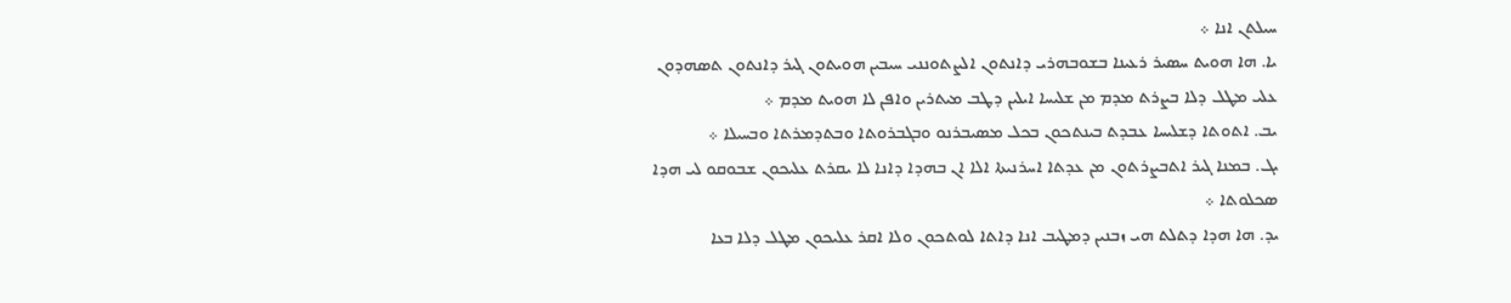ܚܝܠܬܢ ܐܢܐ ܀
ܝܐ. ܗܐ ܗܘܝܬ ܚܤܝܪ ܪܥܝܢܐ ܒܫܘܒܗܪܝ ܕܐܢܬܘܢ ܐܠܨܬܘܢܢܝ ܚܝܒܝܢ ܗܘܝܬܘܢ ܓܝܪ ܕܐܢܬܘܢ ܬܤܗܕܘܢ ܥܠܝ ܡܛܠ ܕܠܐ ܒܨܪܬ ܡܕܡ ܡܢ ܫܠܝܚܐ ܐܝܠܝܢ ܕܛܒ ܡܝܬܪܝܢ ܘܐܦܢ ܠܐ ܗܘܝܬ ܡܕܡ ܀
ܝܒ. ܐܬܘܬܐ ܕܫܠܝܚܐ ܥܒܕܬ ܒܝܢܬܟܘܢ ܒܟܠ ܡܤܝܒܪܢܘ ܘܒܓܒܪܘܬܐ ܘܒܬܕܡܪܬܐ ܘܒܚܝܠܐ ܀
ܝܓ. ܒܡܢܐ ܓܝܪ ܐܬܒܨܪܬܘܢ ܡܢ ܥܕܬܐ ܐܚܪܢܝܬܐ ܐܠܐ ܐܢ ܒܗܕܐ ܕܐܢܐ ܠܐ ܝܩܪܬ ܥܠܝܟܘܢ ܫܒܘܩܘ ܠܝ ܗܕܐ ܤܟܠܘܬܐ ܀
ܝܕ. ܗܐ ܗܕܐ ܕܬܠܬ ܗܝ ܙܒܢܝܢ ܕܡܛܝܒ ܐܢܐ ܕܐܬܐ ܠܘܬܟܘܢ ܘܠܐ ܐܩܪ ܥܠܝܟܘܢ ܡܛܠ ܕܠܐ ܒܥܐ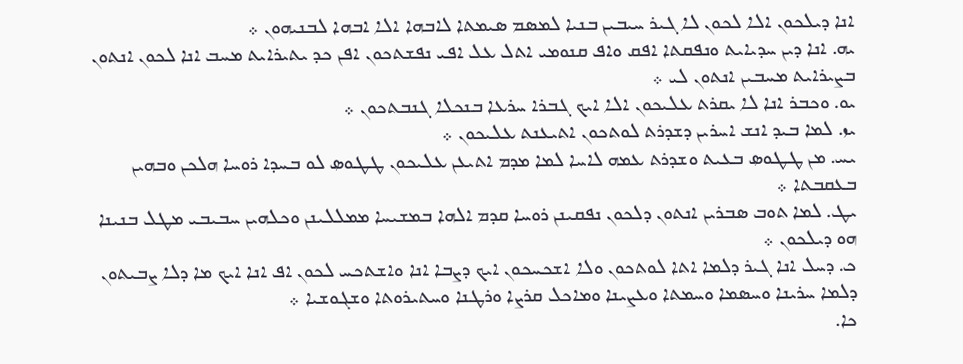ܐܢܐ ܕܝܠܟܘܢ ܐܠܐ ܠܟܘܢ ܠܐ ܓܝܪ ܚܝܒܝܢ ܒܢܝܐ ܠܡܤܡ ܤܝܡܬܐ ܠܐܒܗܐ ܐܠܐ ܐܒܗܐ ܠܒܢܝܗܘܢ ܀
ܝܗ. ܐܢܐ ܕܝܢ ܚܕܝܐܝܬ ܘܢܦܩܬܐ ܐܦܩ ܘܐܦ ܩܢܘܡܝ ܐܬܠ ܥܠ ܐܦܝ ܢܦܫܬܟܘܢ ܐܦܢ ܟܕ ܝܬܝܪܐܝܬ ܡܚܒ ܐܢܐ ܠܟܘܢ ܐܢܬܘܢ ܒܨܝܪܐܝܬ ܡܚܒܝܢ ܐܢܬܘܢ ܠܝ ܀
ܝܘ. ܘܟܒܪ ܐܢܐ ܠܐ ܝܩܪܬ ܥܠܝܟܘܢ ܐܠܐ ܐܝܟ ܓܒܪܐ ܚܪܥܐ ܒܢܟܠܐ ܓܢܒܬܟܘܢ ܀
ܝܙ. ܠܡܐ ܒܝܕ ܐܢܫ ܐܚܪܝܢ ܕܫܕܪܬ ܠܘܬܟܘܢ ܐܬܝܥܢܬ ܥܠܝܟܘܢ ܀
ܝܚ. ܡܢ ܛܛܘܤ ܒܥܝܬ ܘܫܕܪܬ ܥܡܗ ܠܐܚܐ ܠܡܐ ܡܕܡ ܐܬܝܥܢ ܥܠܝܟܘܢ ܛܛܘܤ ܠܘ ܒܚܕܐ ܪܘܚܐ ܗܠܟܢ ܘܒܗܝܢ ܒܥܩܒܬܐ ܀
ܝܛ. ܠܡܐ ܬܘܒ ܤܒܪܝܢ ܐܢܬܘܢ ܕܠܟܘܢ ܢܦܩܝܢܢ ܪܘܚܐ ܩܕܡ ܐܠܗܐ ܒܡܫܝܚܐ ܡܡܠܠܝܢܢ ܘܟܠܗܝܢ ܚܒܝܒܝ ܡܛܠ ܒܢܝܢܐ ܗܘ ܕܝܠܟܘܢ ܀
ܟ. ܕܚܠ ܐܢܐ ܓܝܪ ܕܠܡܐ ܐܬܐ ܠܘܬܟܘܢ ܘܠܐ ܐܫܟܚܟܘܢ ܐܝܟ ܕܨܒܐ ܐܢܐ ܘܐܫܬܟܚ ܠܟܘܢ ܐܦ ܐܢܐ ܐܝܟ ܡܐ ܕܠܐ ܨܒܝܬܘܢ ܕܠܡܐ ܚܪܝܢܐ ܘܚܤܡܐ ܘܚܡܬܐ ܘܥܨܝܢܐ ܘܡܐܟܠ ܩܪܨܐ ܘܪܛܢܐ ܘܚܬܝܪܘܬܐ ܘܫܓܘܫܝܐ ܀
ܟܐ.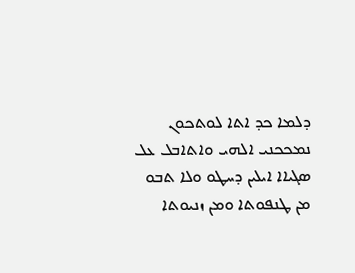ܕܠܡܐ ܟܕ ܐܬܐ ܠܘܬܟܘܢ ܢܡܟܟܢܝ ܐܠܗܝ ܘܐܬܐܒܠ ܥܠ ܤܓܝܐܐ ܐܝܠܝܢ ܕܚܛܘ ܘܠܐ ܬܒܘ ܡܢ ܛܢܦܘܬܐ ܘܡܢ ܙܢܝܘܬܐ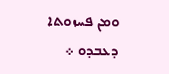ܘܡܢ ܦܚܙܘܬܐ ܕܥܒܕܘ ܀